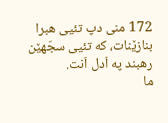172 منی دپ تئیی هبرا بنازێنات، که تئیی سجّهێن رهبند په اَدل اَنت.
ما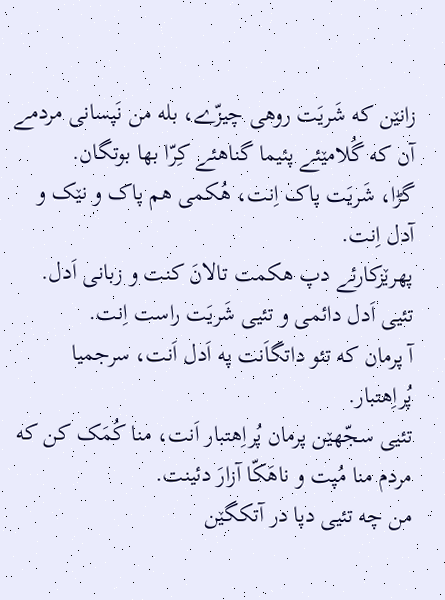زانێن که شَریَت روهی چیزّے، بله من نَپسانی مردمے آن که گُلامێئے پئیما گناهئے کِرّا بها بوتگان.
گڑا، شَریَت پاک اِنت، هُکمی هم پاک و نێک و آدل اِنت.
پهرێزکارئے دپ هکمت تالانَ کنت و زبانی اَدل.
تئیی اَدل دائمی و تئیی شَریَت راست اِنت.
آ پرمان که تئو داتگاَنت په اَدل اَنت، سرجمیا پُراِهتبار.
تئیی سجّهێن پرمان پُراِهتبار اَنت، منا کُمَک کن که مردم منا مُپت و ناهَکّا آزارَ دئینت.
من چه تئیی دپا در آتکگێن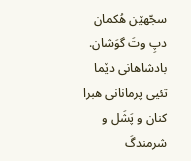سجّهێن هُکمان دپِ وتَ گوَشان.
بادشاهانی دێما تئیی پرمانانی هبرا کنان و پَشَل و شرمندگَ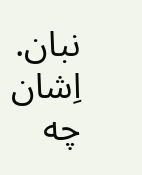نبان.
اِشان چه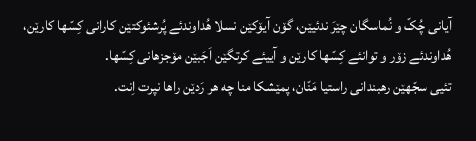آیانی چُکّ و نُماسگان چێرَ ندئیێن، گۆن آیۆکێن نسلا هُداوندئے پُرشئوکتێن کارانی کِسّها کارێن، هُداوندئے زۆر و توانئے کِسّها کارێن و آییئے کرتگێن اَجَبێن مۆجزهانی کِسّها.
تئیی سجّهێن رهبندانی راستیا مَنّان، پمێشکا منا چه هر رَدێن راها نپرت اِنت.